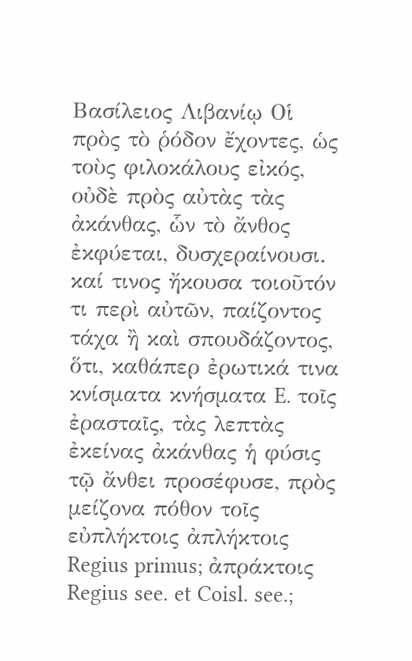Βασίλειος Λιβανίῳ Οἱ πρὸς τὸ ῥόδον ἔχοντες, ὡς τοὺς φιλοκάλους εἰκός, οὐδὲ πρὸς αὐτὰς τὰς ἀκάνθας, ὧν τὸ ἄνθος ἐκφύεται, δυσχεραίνουσι. καί τινος ἤκουσα τοιοῦτόν τι περὶ αὐτῶν, παίζοντος τάχα ἢ καὶ σπουδάζοντος, ὅτι, καθάπερ ἐρωτικά τινα κνίσματα κνήσματα E. τοῖς ἐρασταῖς, τὰς λεπτὰς ἐκείνας ἀκάνθας ἡ φύσις τῷ ἄνθει προσέφυσε, πρὸς μείζονα πόθον τοῖς εὐπλήκτοις ἀπλήκτοις Regius primus; ἀπράκτοις Regius see. et Coisl. see.;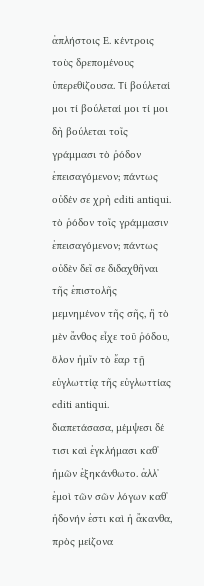ἀπλήστοις E. κέντροις τοὺς δρεπομένους ὑπερεθίζουσα. Τί βούλεταί μοι τί βούλεταί μοι τί μοι δὴ βούλεται τοῖς γράμμασι τὸ ῥόδον ἐπεισαγόμενον; πάντως οὐδέν σε χρὴ editi antiqui. τὸ ῥόδον τοῖς γράμμασιν ἐπεισαγόμενον; πάντως οὐδὲν δεῖ σε διδαχθῆναι τῆς ἐπιστολῆς μεμνημένον τῆς σῆς, ἣ τὸ μὲν ἄνθος εἶχε τοῦ ῥόδου, ὅλον ἡμῖν τὸ ἔαρ τῇ εὐγλωττίᾳ τῆς εὐγλωττίας editi antiqui. διαπετάσασα, μέμψεσι δέ τισι καὶ ἐγκλήμασι καθʼ ἡμῶν ἐξηκάνθωτο. ἀλλʼ ἐμοὶ τῶν σῶν λόγων καθʼ ἡδονήν ἐστι καὶ ἡ ἄκανθα, πρὸς μείζονα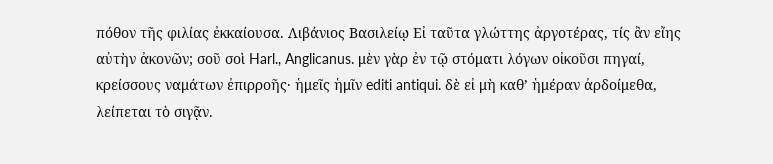πόθον τῆς φιλίας ἐκκαίουσα. Λιβάνιος Βασιλείῳ Εἰ ταῦτα γλώττης ἀργοτέρας, τίς ἂν εἴης αὐτὴν ἀκονῶν; σοῦ σοὶ Harl., Anglicanus. μὲν γὰρ ἐν τῷ στόματι λόγων οἰκοῦσι πηγαί, κρείσσους ναμάτων ἐπιρροῆς· ἡμεῖς ἡμῖν editi antiqui. δὲ εἰ μὴ καθʼ ἡμέραν ἀρδοίμεθα, λείπεται τὸ σιγᾷν.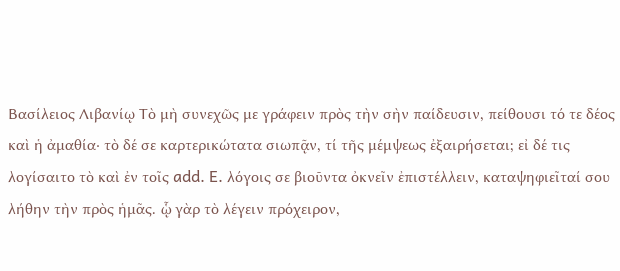Βασίλειος Λιβανίῳ Τὸ μὴ συνεχῶς με γράφειν πρὸς τὴν σὴν παίδευσιν, πείθουσι τό τε δέος καὶ ἡ ἀμαθία· τὸ δέ σε καρτερικώτατα σιωπᾷν, τί τῆς μέμψεως ἐξαιρήσεται; εἰ δέ τις λογίσαιτο τὸ καὶ ἐν τοῖς add. E. λόγοις σε βιοῦντα ὀκνεῖν ἐπιστέλλειν, καταψηφιεῖταί σου λήθην τὴν πρὸς ἡμᾶς. ᾧ γὰρ τὸ λέγειν πρόχειρον,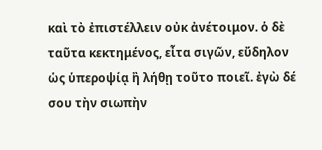καὶ τὸ ἐπιστέλλειν οὐκ ἀνέτοιμον. ὁ δὲ ταῦτα κεκτημένος, εἶτα σιγῶν, εὔδηλον ὡς ὑπεροψίᾳ ἢ λήθῃ τοῦτο ποιεῖ. ἐγὼ δέ σου τὴν σιωπὴν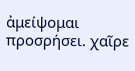ἀμείψομαι προσρήσει. χαῖρε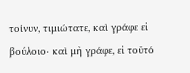τοίνυν, τιμιώτατε, καὶ γράφε εἰ βούλοιο· καὶ μὴ γράφε, εἰ τοῦτό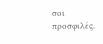σοι προσφιλές.